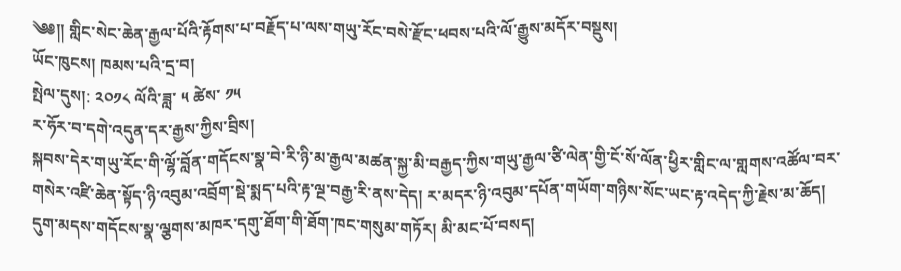༄༅།། གླིང་སེང་ཆེན་རྒྱལ་པོའི་རྟོགས་པ་བརྗོད་པ་ལས་གཡུ་རོང་བསེ་རྫོང་ཕབས་པའི་ལོ་རྒྱུས་མདོར་བསྡུས།
ཡོང་ཁུངས། ཁམས་པའི་དྲ་བ།
སྤེལ་དུས།: ༢༠༡༨ ལོའི་ཟླ་ ༥ ཚེས་ ༡༥
ར་ཧོར་བ་དགེ་འདུན་དར་རྒྱས་ཀྱིས་བྲིས།
སྐབས་དེར་གཡུ་རོང་གི་ལྷོ་བློན་གདོངས་སྣ་བེ་རི་ཉི་མ་རྒྱལ་མཚན་སྐྱ་མི་བརྒྱད་ཀྱིས་གཡུ་རྒྱལ་ཙི་ལེན་གྱི་ངོ་སོ་ལོན་ཕྱིར་གླིང་ལ་གླགས་འཚོལ་བར་གསེར་འཛི་ཆེན་སྟོད་ཉི་འབུམ་འབྲོག་སྡེ་སྨད་པའི་རྟ་ལྔ་བརྒྱ་རི་ནས་དེད། ར་མདར་ཉི་འབུམ་དཔོན་གཡོག་གཉིས་སོང་ཡང་རྟ་འདེད་ཀྱི་རྗེས་མ་ཆོད། དུག་མདས་གདོངས་སྣ་ལྕགས་མཁར་དགུ་ཐོག་གི་ཐོག་ཁང་གསུམ་གཏོར། མི་མང་པོ་བསད།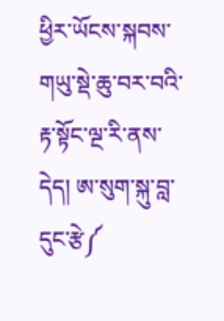ཕྱིར་ཡོངས་སྐབས་གཡུ་སྡེ་ཆུ་བར་བའི་རྟ་སྟོང་ལྔ་རི་ནས་དེད། ཨ་སུག་སྐུ་བླ་དུང་རྩེ༼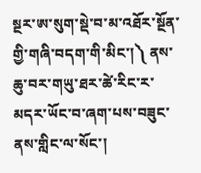སྔར་ཨ་སུག་སྡེ་བ་མ་འཐོར་སྔོན་གྱི་གཞི་བདག་གི་མིང་།༽ ནས་ཆུ་བར་གཡུ་ཐར་ཚེ་རིང་ར་མདར་ཡོང་བ་ཞག་པས་བཟུང་ནས་གླིང་ལ་སོང་།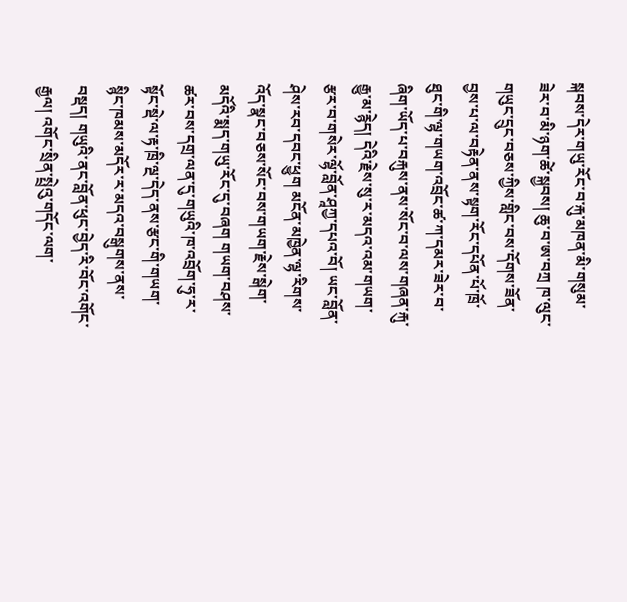སྐབས་དེར་གཡུ་རོང་བ་རྐུ་མཁན་མི་གསུམ་ཟེར་བ་མི་ཉག་ཚེ་སྐྱབས། ཆུ་བ་ཨ་བཀྲ ཁ་ལུང་གཡུང་དྲུང་བཅས་ཀྱིས་གླིང་བས་དོགས་ཟོན་བྱས་པ་ལ་བརྟེན་ནས་སྟག་རོང་དཔོན་པོ་ཁྲོ་ཐུང་གི་ལྷ་གཡག་འབྲོང་ཚ་ཀ་དམར་ཟེར་བ་ཞིག་ཡོད་པ་བརྐུས་ནས་སོང་བ་ལས་གཞན་རྐུ་རྒྱུ་མ་རྙེད། དེའི་རྗེས་སུ་ར་མདའ་འམ་གཡག་རྩར་བ་གསེར་ལྷོ་བློན་ཤཱཀྱ་དཔའ་བོ། ཡང་བློན་ཤེས་རབ་དབང་ཕྱུག མངོན་མཁྱེན་ལྷ་རིགས་འོད་སྣང་བཅས་སོང་བས་གཡག་རྗེས་སྒེག་མདོའི་སྨད་གཡུ་རོང་དུ་བཞག གཡག་བཤས་ཚར་བས་དགྲ་ལན་དུ་གཡུའི་ཁ་འབྲོག་ཧུ་ར་སྟོང་སྡེ་ལ་རྟ་ཁྲི་ལྔ་དེད་ནས་རྩང་གི་གཡག་སྙིང་ཁམས་མདོར་ར་མདའ་བསྒུགས་ནས་བསྡད། གཡུའི་ནང་བློན་ཕུང་བྱེད་རི་བོང་འགོང་རྒྱལ། འགོང་སྲིན་སྤྲེའུ་གདོང་ལག་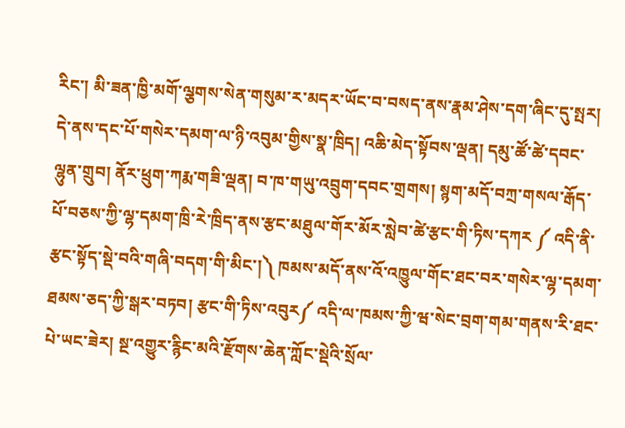རིང་། མི་ཟན་ཁྱི་མགོ་ལྕགས་སེན་གསུམ་ར་མདར་ཡོང་བ་བསད་ནས་རྣམ་ཤེས་དག་ཞིང་དུ་སྤར།
དེ་ནས་དང་པོ་གསེར་དམག་ལ་ཉི་འབུམ་གྱིས་སྣ་ཁྲིད། འཆི་མེད་སྟོབས་ལྡན། དམུ་ཚོ་ཚེ་དབང་ལྷུན་གྲུབ། ནོར་ཕྲུག་ཀརྨ་གཟི་ལྡན། བ་ཁ་གཡུ་འབྲུག་དབང་གྲགས། སྙག་མདོ་བཀྲ་གསལ་རྒོད་པོ་བཅས་ཀྱི་ལྷ་དམག་ཁྲི་རེ་ཁྲིད་ནས་རྩང་མཐུལ་གོར་མོར་སླེབ་ཚེ་རྩང་གི་ཏིས་དཀར ༼ འདི་ནི་རྩང་སྟོད་སྡེ་བའི་གཞི་བདག་གི་མིང་།༽ ཁམས་མདོ་ནས་འོ་འཁྱུལ་གོང་ཐང་བར་གསེར་ལྷ་དམག་ཐམས་ཅད་ཀྱི་སྒར་བཏབ། རྩང་གི་ཏིས་འབུར༼ འདི་ལ་ཁམས་ཀྱི་ཝ་སེང་བྲག་གམ་གནས་རི་ཐང་པེ་ཡང་ཟེར། སྔ་འགྱུར་རྙིང་མའི་རྫོགས་ཆེན་ཀློང་སྡེའི་སྲོལ་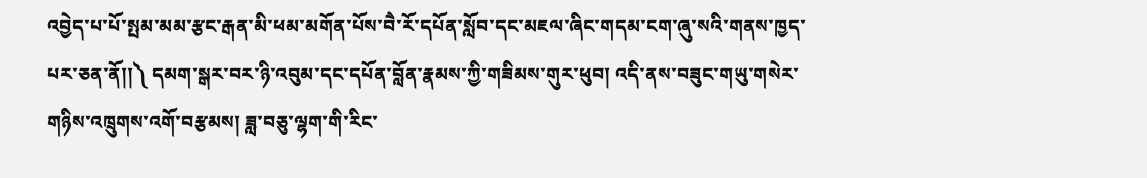འབྱེད་པ་པོ་སྤམ་མམ་རྩང་རྒན་མི་ཕམ་མགོན་པོས་བཻ་རོ་དཔོན་སློབ་དང་མཇལ་ཞིང་གདམ་ངག་ཞུ་སའི་གནས་ཁྱད་པར་ཅན་ནོ།།༽ དམག་སྒར་བར་ཉི་འབུམ་དང་དཔོན་བློན་རྣམས་ཀྱི་གཟིམས་གུར་ཕུབ། འདི་ནས་བཟུང་གཡུ་གསེར་གཉིས་འཁྲུགས་འགོ་བརྩམས། ཟླ་བཅུ་ལྷག་གི་རིང་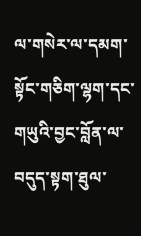ལ་གསེར་ལ་དམག་སྟོང་གཅིག་ལྷག་དང་གཡུའི་བྱང་བློན་ལ་བདུད་སྟག་ཐུལ་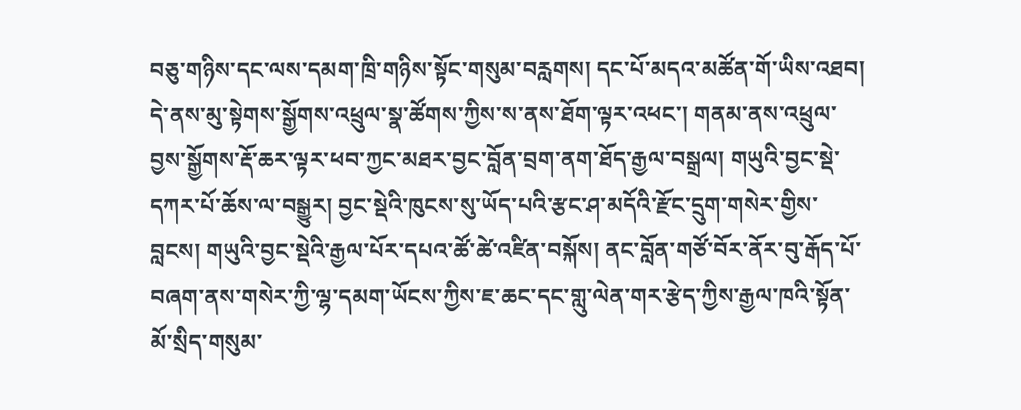བཅུ་གཉིས་དང་ལས་དམག་ཁྲི་གཉིས་སྟོང་གསུམ་བརླགས། དང་པོ་མདའ་མཚོན་གོ་ཡིས་འཐབ། དེ་ནས་མུ་སྟེགས་སྒྱོགས་འཕྲུལ་སྣ་ཚོགས་ཀྱིས་ས་ནས་ཐོག་ལྟར་འཕང་། གནམ་ནས་འཕྲུལ་བྱས་སྒྱོགས་རྡོ་ཆར་ལྟར་ཕབ་ཀྱང་མཐར་བྱང་བློན་བྲག་ནག་ཐོད་རྒྱལ་བསྒྲལ། གཡུའི་བྱང་སྡེ་དཀར་པོ་ཆོས་ལ་བསྒྱུར། བྱང་སྡེའི་ཁུངས་སུ་ཡོད་པའི་རྩང་ཤ་མདོའི་རྫོང་དྲུག་གསེར་གྱིས་བླངས། གཡུའི་བྱང་སྡེའི་རྒྱལ་པོར་དཔའ་ཚོ་ཚེ་འཛིན་བསྐོས། ནང་བློན་གཙོ་བོར་ནོར་བུ་རྒོད་པོ་བཞག་ནས་གསེར་ཀྱི་ལྷ་དམག་ཡོངས་ཀྱིས་ཇ་ཆང་དང་གླུ་ལེན་གར་རྩེད་ཀྱིས་རྒྱལ་ཁའི་སྟོན་མོ་སྲིད་གསུམ་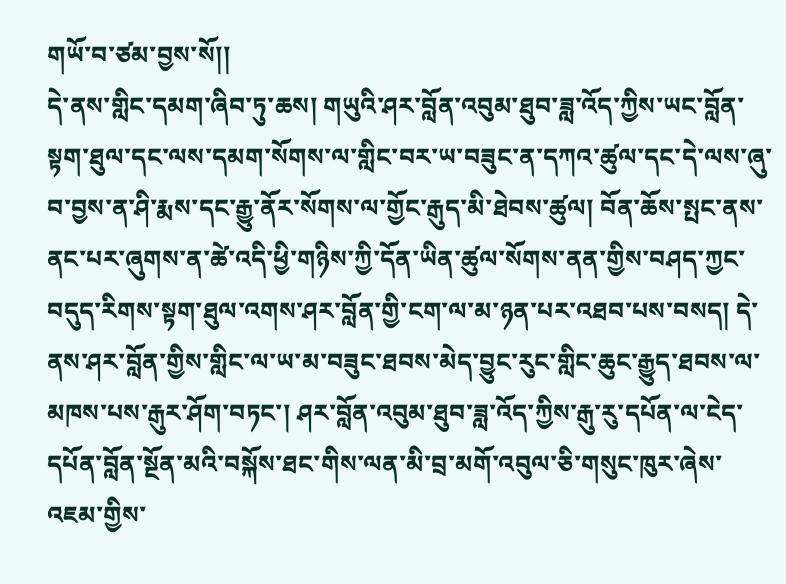གཡོ་བ་ཙམ་བྱས་སོ།།
དེ་ནས་གླིང་དམག་ཞིབ་ཏུ་ཆས། གཡུའི་ཤར་བློན་འབུམ་ཐུབ་ཟླ་འོད་ཀྱིས་ཡང་བློན་སྟག་ཐུལ་དང་ལས་དམག་སོགས་ལ་གླིང་བར་ཡ་བཟུང་ན་དཀའ་ཚུལ་དང་དེ་ལས་ཞུ་བ་བྱས་ན་ཤི་རྨས་དང་རྒྱུ་ནོར་སོགས་ལ་གྱོང་རྒུད་མི་ཐེབས་ཚུལ། བོན་ཆོས་སྤང་ནས་ནང་པར་ཞུགས་ན་ཚེ་འདི་ཕྱི་གཉིས་ཀྱི་དོན་ཡིན་ཚུལ་སོགས་ནན་གྱིས་བཤད་ཀྱང་བདུད་རིགས་སྟག་ཐུལ་འགས་ཤར་བློན་གྱི་ངག་ལ་མ་ཉན་པར་འཐབ་པས་བསད། དེ་ནས་ཤར་བློན་གྱིས་གླིང་ལ་ཡ་མ་བཟུང་ཐབས་མེད་བྱུང་རུང་གླིང་ཆུང་རྒྱུད་ཐབས་ལ་མཁས་པས་རྒུར་ཤོག་བཏང་། ཤར་བློན་འབུམ་ཐུབ་ཟླ་འོད་ཀྱིས་རྒུ་རུ་དཔོན་ལ་ངེད་དཔོན་བློན་སྔོན་མའི་བསྐོས་ཐང་གིས་ལན་མི་བྲ་མགོ་འབུལ་ཅི་གསུང་ཁུར་ཞེས་འཇམ་གྱིས་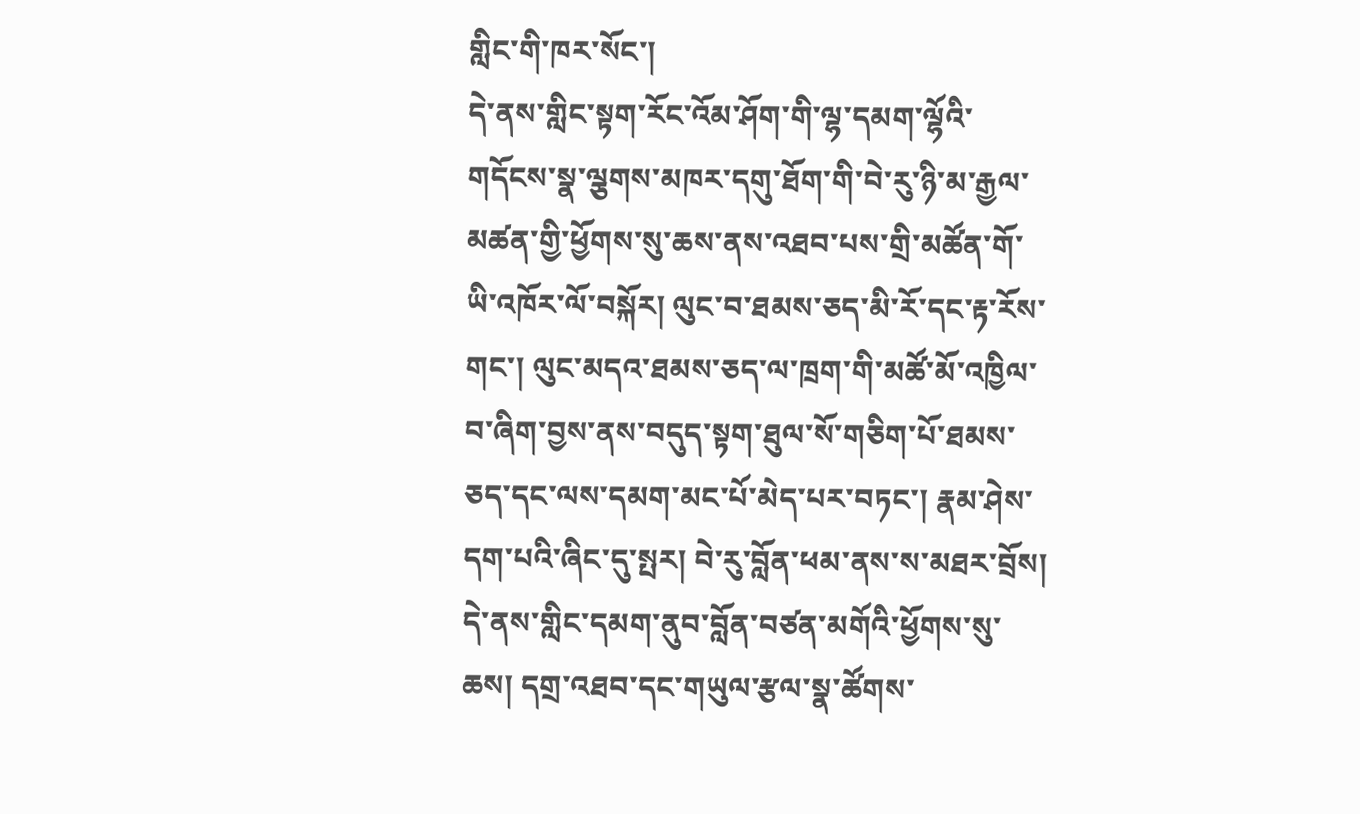གླིང་གི་ཁར་སོང་།
དེ་ནས་གླིང་སྟག་རོང་འོམ་ཤོག་གི་ལྷ་དམག་ལྷོའི་གདོངས་སྣ་ལྕགས་མཁར་དགུ་ཐོག་གི་བེ་རུ་ཉི་མ་རྒྱལ་མཚན་གྱི་ཕྱོགས་སུ་ཆས་ནས་འཐབ་པས་གྲི་མཚོན་གོ་ཡི་འཁོར་ལོ་བསྐོར། ལུང་བ་ཐམས་ཅད་མི་རོ་དང་རྟ་རོས་གང་། ལུང་མདའ་ཐམས་ཅད་ལ་ཁྲག་གི་མཚོ་མོ་འཁྱིལ་བ་ཞིག་བྱས་ནས་བདུད་སྟག་ཐུལ་སོ་གཅིག་པོ་ཐམས་ཅད་དང་ལས་དམག་མང་པོ་མེད་པར་བཏང་། རྣམ་ཤེས་དག་པའི་ཞིང་དུ་སྤར། བེ་རུ་བློན་ཕམ་ནས་ས་མཐར་བྲོས།
དེ་ནས་གླིང་དམག་ནུབ་བློན་བཙན་མགོའི་ཕྱོགས་སུ་ཆས། དགྲ་འཐབ་དང་གཡུལ་རྩལ་སྣ་ཚོགས་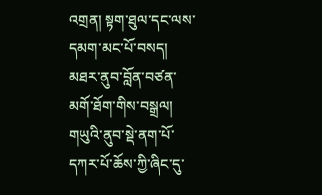འགྲན། སྟག་ཐུལ་དང་ལས་དམག་མང་པོ་བསད། མཐར་ནུབ་བློན་བཙན་མགོ་ཐོག་གིས་བསྒྲལ། གཡུའི་ནུབ་སྡེ་ནག་པོ་དཀར་པོ་ཆོས་ཀྱི་ཞིང་དུ་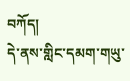བཀོད།
དེ་ནས་གླིང་དམག་གཡུ་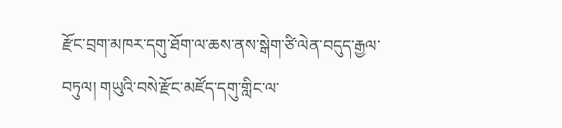རྫོང་བྲག་མཁར་དགུ་ཐོག་ལ་ཆས་ནས་སྒེག་ཙི་ལེན་བདུད་རྒྱལ་བཏུལ། གཡུའི་བསེ་རྫོང་མཛོད་དགུ་གླིང་ལ་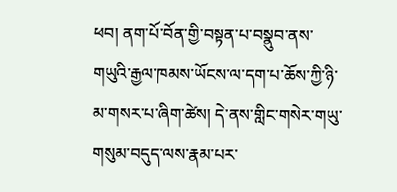ཕབ། ནག་པོ་བོན་གྱི་བསྟན་པ་བསྣུབ་ནས་གཡུའི་རྒྱལ་ཁམས་ཡོངས་ལ་དག་པ་ཆོས་ཀྱི་ཉི་མ་གསར་པ་ཞིག་ཚེས། དེ་ནས་གླིང་གསེར་གཡུ་གསུམ་བདུད་ལས་རྣམ་པར་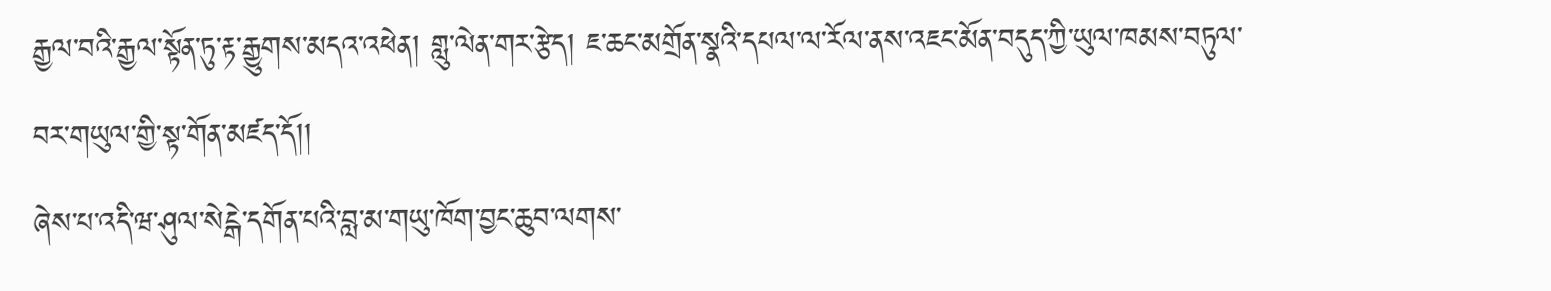རྒྱལ་བའི་རྒྱལ་སྟོན་ཏུ་རྟ་རྒྱུགས་མདའ་འཕེན། གླུ་ལེན་གར་རྩེད། ཇ་ཆང་མགྲོན་སྣའི་དཔལ་ལ་རོལ་ནས་འཇང་མོན་བདུད་ཀྱི་ཡུལ་ཁམས་བཏུལ་བར་གཡུལ་གྱི་སྟ་གོན་མཛད་དོ།།
ཞེས་པ་འདི་ཝ་ཤུལ་སེངྒེ་དགོན་པའི་བླ་མ་གཡུ་ཁོག་བྱང་ཆུབ་ལགས་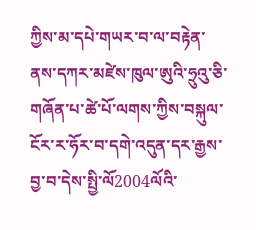ཀྱིས་མ་དཔེ་གཡར་བ་ལ་བརྟེན་ནས་དཀར་མཛེས་ཁུལ་ཨུའི་ཧྲུའུ་ཅི་གཞོན་པ་ཚེ་པོ་ལགས་ཀྱིས་བསྐུལ་ངོར་ར་ཧོར་བ་དགེ་འདུན་དར་རྒྱས་བྱ་བ་དེས་སྤྱི་ལོ2004ལོའི་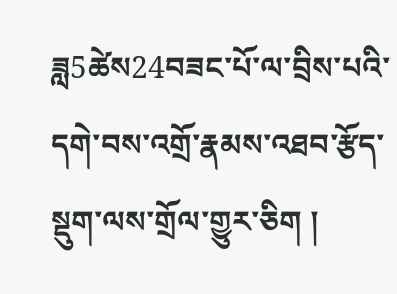ཟླ5ཚེས24བཟང་པོ་ལ་བྲིས་པའི་དགེ་བས་འགྲོ་རྣམས་འཐབ་རྩོད་སྡུག་ལས་གྲོལ་གྱུར་ཅིག །